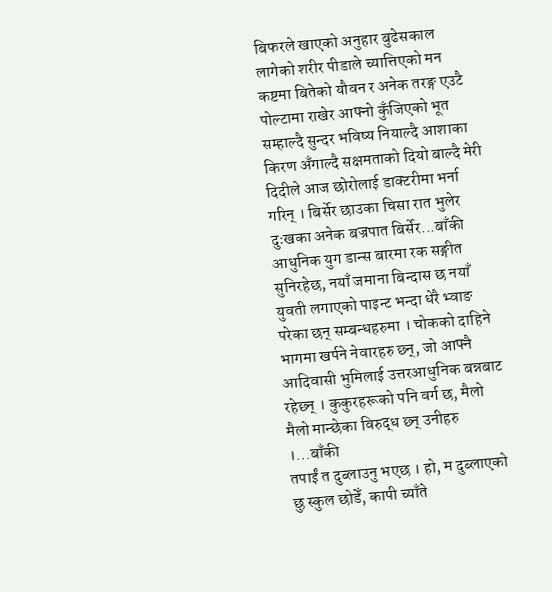बिफरले खाएको अनुहार बुढेसकाल लागेको शरीर पीडाले च्यात्तिएको मन कष्टमा बितेको यौवन र अनेक तरङ्ग एउटै पोल्टामा राखेर आफ्नो कुँजिएको भूत सम्हाल्दै सुन्दर भविष्य नियाल्दै आशाका किरण अँगाल्दै सक्षमताको दियो बाल्दै मेरी दिदीले आज छोरोलाई डाक्टरीमा भर्ना गरिन् । बिर्सेर छाउका चिसा रात भुलेर दुःखका अनेक बज्रपात बिर्सेर...बाँकी
आधुनिक युग डान्स बारमा रक सङ्गीत सुनिरहेछ, नयाँ जमाना बिन्दास छ नयाँ युवती लगाएको पाइन्ट भन्दा धेरै भ्वाङ परेका छन् सम्बन्धहरुमा । चोकको दाहिने भागमा खर्पने नेवारहरु छ्न्, जो आफ्नै आदिवासी भुमिलाई उत्तरआधुनिक बन्नबाट रहेछ्न् । कुकुरहरूको पनि वर्ग छ, मैलो मैलो मान्छेका विरुद्ध छ्न् उनीहरु ।...बाँकी
तपाईं त दुब्लाउनु भएछ । हो, म दुब्लाएको छु स्कुल छोडेँ, कापी च्याँते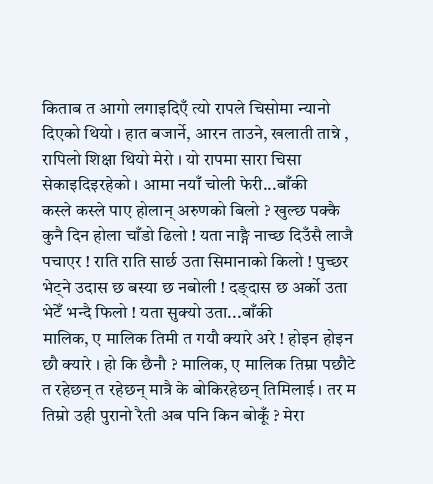किताब त आगो लगाइदिएँ त्यो रापले चिसोमा न्यानो दिएको थियो । हात बजार्ने, आरन ताउने, खलाती तान्ने , रापिलो शिक्षा थियो मेरो । यो रापमा सारा चिसा सेकाइदिइरहेको । आमा नयाँ चोली फेरी...बाँकी
कस्ले कस्ले पाए होलान् अरुणको बिलो ? खुल्छ पक्कै कुनै दिन होला चाँडो ढिलो ! यता नाङ्गै नाच्छ दिउँसै लाजै पचाएर ! राति राति सार्छ उता सिमानाको किलो ! पुच्छर भेट्ने उदास छ बस्या छ नबोली ! दङ्दास छ अर्को उता भेटेँ भन्दै फिलो ! यता सुक्यो उता...बाँकी
मालिक, ए मालिक तिमी त गयौ क्यारे अरे ! होइन होइन छौ क्यारे । हो कि छैनौ ? मालिक, ए मालिक तिम्रा पछौटे त रहेछन् त रहेछन् मात्रै के बोकिरहेछन् तिमिलाई । तर म तिम्रो उही पुरानो रैती अब पनि किन बोकूँ ? मेरा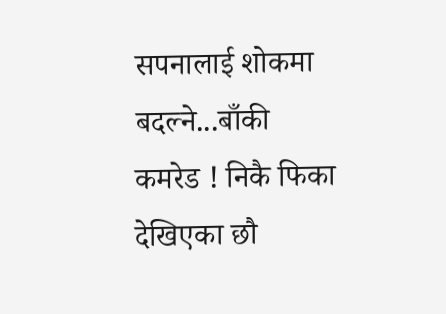सपनालाई शोकमा बदल्ने...बाँकी
कमरेड ! निकै फिका देखिएका छौ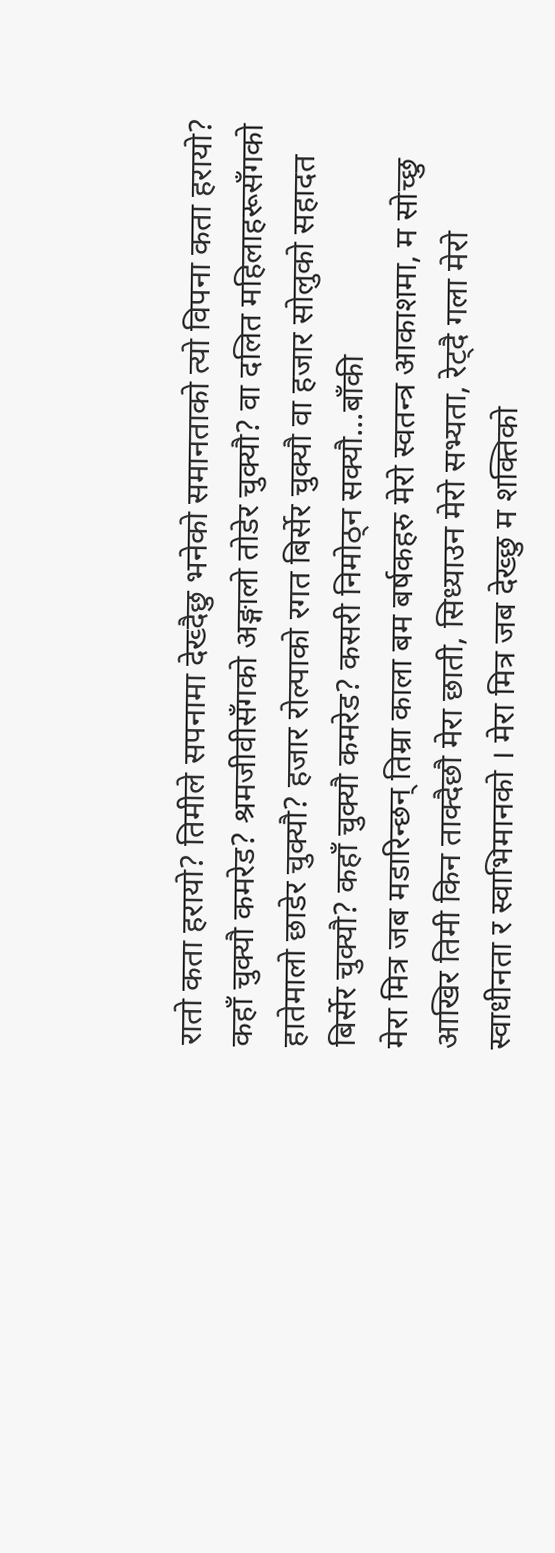रातो कता हरायो? तिमीले सपनामा देख्दैछु भनेको समानताको त्यो विपना कता हरायो? कहाँ चुक्यौ कमरेड? श्रमजीवीसँगको अङ्गालो तोडेर चुक्यौ? वा दलित महिलाहरूसँगको हातेमालो छाडेर चुक्यौ? हजार रोल्पाको रगत बिर्सेर चुक्यौ वा हजार सोलुको सहादत बिर्सेर चुक्यौ? कहाँ चुक्यौ कमरेड? कसरी निमोठ्न सक्यौ...बाँकी
मेरा मित्र जब मडारिन्छन् तिम्रा काला बम बर्षकहरु मेरो स्वतन्त्र आकाशमा, म सोच्छु आखिर तिमी किन ताक्दैछौ मेरा छाती, सिध्याउन मेरो सभ्यता, रेट्दै गला मेरो स्वाधीनता र स्वाभिमानको । मेरा मित्र जब देख्छु म शक्तिको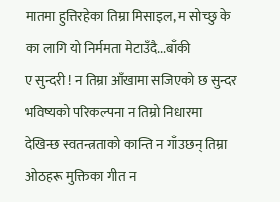मातमा हुत्तिरहेका तिम्रा मिसाइल, म सोच्छु के का लागि यो निर्ममता मेटाउँदै...बाँकी
ए सुन्दरी ! न तिम्रा आँखामा सजिएको छ सुन्दर भविष्यको परिकल्पना न तिम्रो निधारमा देखिन्छ स्वतन्त्रताको कान्ति न गाँउछन् तिम्रा ओठहरू मुक्तिका गीत न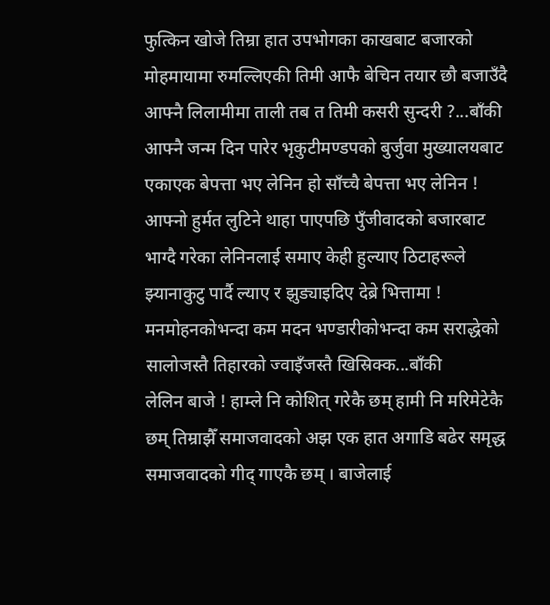फुत्किन खोजे तिम्रा हात उपभोगका काखबाट बजारको मोहमायामा रुमल्लिएकी तिमी आफै बेचिन तयार छौ बजाउँदै आफ्नै लिलामीमा ताली तब त तिमी कसरी सुन्दरी ?...बाँकी
आफ्नै जन्म दिन पारेर भृकुटीमण्डपको बुर्जुवा मुख्यालयबाट एकाएक बेपत्ता भए लेनिन हो साँच्चै बेपत्ता भए लेनिन ! आफ्नो हुर्मत लुटिने थाहा पाएपछि पुँजीवादको बजारबाट भाग्दै गरेका लेनिनलाई समाए केही हुल्याए ठिटाहरूले झ्यानाकुटु पार्दै ल्याए र झुड्याइदिए देब्रे भित्तामा ! मनमोहनकोभन्दा कम मदन भण्डारीकोभन्दा कम सराद्धेको सालोजस्तै तिहारको ज्वाइँजस्तै खिस्रिक्क...बाँकी
लेलिन बाजे ! हाम्ले नि कोशित् गरेकै छम् हामी नि मरिमेटेकै छम् तिम्राझैँ समाजवादको अझ एक हात अगाडि बढेर समृद्ध समाजवादको गीद् गाएकै छम् । बाजेलाई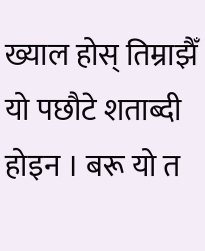ख्याल होस् तिम्राझैँ यो पछौटे शताब्दी होइन । बरू यो त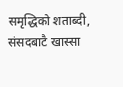समृद्धिको शताब्दी, संसदबाटै खास्सा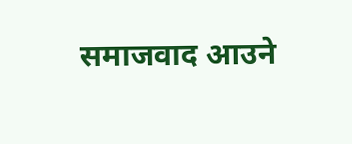समाजवाद आउने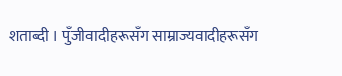शताब्दी । पुँजीवादीहरूसँग साम्राज्यवादीहरूसँग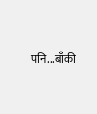पनि...बाँकी